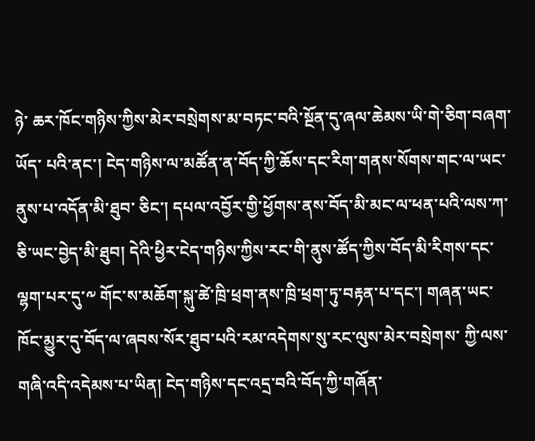ཉེ་ ཆར་ཁོང་གཉིས་ཀྱིས་མེར་བསྲེགས་མ་བཏང་བའི་སྔོན་དུ་ཞལ་ཆེམས་ཡི་གེ་ཅིག་བཞག་ཡོད་ པའི་ནང་། ངེད་གཉིས་ལ་མཚོན་ན་བོད་ཀྱི་ཆོས་དང་རིག་གནས་སོགས་གང་ལ་ཡང་ནུས་པ་འདོན་མི་ཐུབ་ ཅིང་། དཔལ་འབྱོར་གྱི་ཕྱོགས་ནས་བོད་མི་མང་ལ་ཕན་པའི་ལས་ཀ་ཅི་ཡང་བྱེད་མི་ཐུབ། དེའི་ཕྱིར་ངེད་གཉིས་ཀྱིས་རང་གི་ནུས་ཚོད་ཀྱིས་བོད་མི་རིགས་དང་ལྷག་པར་དུ་༸ གོང་ས་མཆོག་སྐུ་ཚེ་ཁྲི་ཕྲག་ནས་ཁྲི་ཕྲག་ཏུ་བརྟན་པ་དང་། གཞན་ཡང་ཁོང་མྱུར་དུ་བོད་ལ་ཞབས་སོར་ཐུབ་པའི་རམ་འདེགས་སུ་རང་ལུས་མེར་བསྲེགས་ ཀྱི་ལས་གཞི་འདི་འདེམས་པ་ཡིན། ངེད་གཉིས་དང་འདྲ་བའི་བོད་ཀྱི་གཞོན་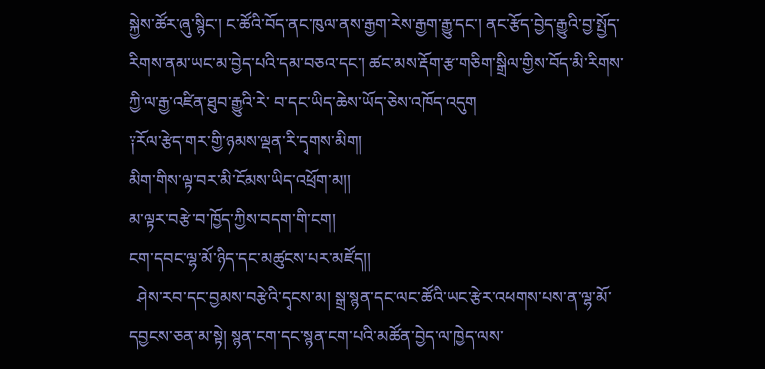སྐྱེས་ཚོར་ཞུ་སྙིང་། ང་ཚོའི་བོད་ནང་ཁུལ་ནས་རྒྱག་རེས་རྒྱག་རྒྱུ་དང་། ནང་རྩོད་བྱེད་རྒྱུའི་བྱ་སྤྱོད་རིགས་ནམ་ཡང་མ་བྱེད་པའི་དམ་བཅའ་དང་། ཚང་མས་རྡོག་རྩ་གཅིག་སྒྲིལ་གྱིས་བོད་མི་རིགས་ཀྱི་ལ་རྒྱ་འཛིན་ཐུབ་རྒྱུའི་རེ་ བ་དང་ཡིད་ཆེས་ཡོད་ཅེས་འཁོད་འདུག
༑རོལ་རྩེད་གར་གྱི་ཉམས་ལྡན་རི་དྭགས་མིག།
མིག་གིས་ལྟ་བར་མི་ངོམས་ཡིད་འཕྲོག་མ།།
མ་ལྟར་བརྩེ་བ་ཁྱོད་ཀྱིས་བདག་གི་ངག།
ངག་དབང་ལྷ་མོ་ཉིད་དང་མཚུངས་པར་མཛོད།།
  ཤེས་རབ་དང་བྱམས་བརྩེའི་དྭངས་མ། སྒྲ་སྙན་དང་ལང་ཚོའི་ཡང་རྩེར་འཕགས་པས་ན་ལྷ་མོ་དབྱངས་ཅན་མ་སྟེ། སྙན་ངག་དང་སྙན་ངག་པའི་མཚོན་བྱེད་ལ་ཁྱེད་ལས་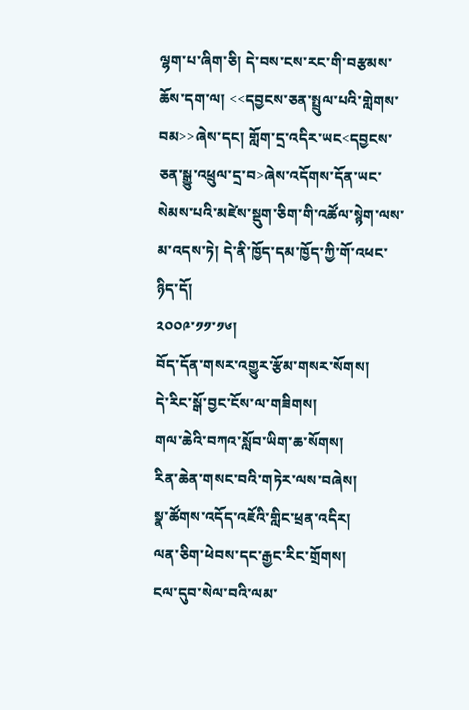ལྷག་པ་ཞིག་ཅི། དེ་བས་ངས་རང་གི་བརྩམས་ཆོས་དག་ལ། <<དབྱངས་ཅན་སྤྲུལ་པའི་གླེགས་བམ>>ཞེས་དང། གློག་དྲ་འདིར་ཡང<དབྱངས་ཅན་སྒྱུ་འཕྲུལ་དྲ་བ>ཞེས་འདོགས་དོན་ཡང་སེམས་པའི་མཛེས་སྡུག་ཅིག་གི་འཚོལ་སྙེག་ལས་མ་འདས་ཏེ། དེ་ནི་ཁྱོད་དམ་ཁྱོད་ཀྱི་གོ་འཕང་ཉིད་དོ།
༢༠༠༩་༡༡་༡༦།
བོད་དོན་གསར་འགྱུར་རྩོམ་གསར་སོགས།
དེ་རིང་སྒོ་བྱང་ངོས་ལ་གཟིགས།
གལ་ཆེའི་བཀའ་སློབ་ཡིག་ཆ་སོགས།
རིན་ཆེན་གསང་བའི་གཏེར་ལས་བཞེས།
སྣ་ཚོགས་འདོད་འཇོའི་གླིང་ཕྲན་འདིར།
ལན་ཅིག་ཕེབས་དང་རྒྱང་རིང་གྲོགས།
ངལ་དུབ་སེལ་བའི་ལམ་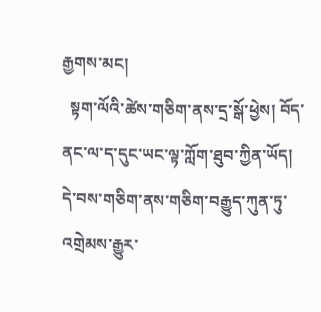རྒྱགས་མང།
  སྟག་ལོའི་ཚེས་གཅིག་ནས་དྲ་སྒོ་ཕྱེས། བོད་ནང་ལ་ད་དུང་ཡང་ལྟ་ཀློག་ཐུབ་ཀྱིན་ཡོད། དེ་བས་གཅིག་ནས་གཅིག་བརྒྱུད་ཀུན་ཏུ་འགྲེམས་རྒྱུར་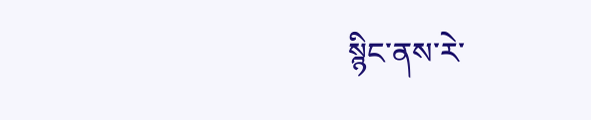སྙིང་ནས་རེ་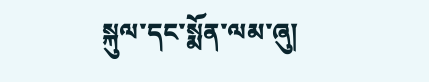སྐུལ་དང་སྨོན་ལམ་ཞུ།